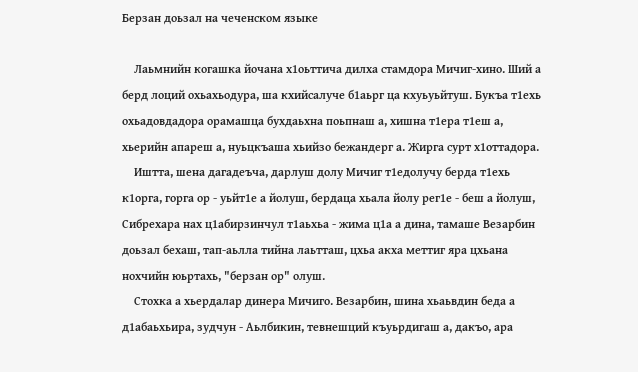Берзан доьзал на чеченском языке

    Лаьмнийн когашка йочана х1оьттича дилха стамдора Мичиг-хино. Ший а берд лоций охьахьодура, ша кхийсалуче б1аьрг ца кхуьуьйтуш. Букъа т1ехь охьадовдадора орамашца бухдаьхна поьпнаш а, хишна т1ера т1еш а, хьерийн апареш а, нуьцкъаша хьийзо бежандерг а. Жирга сурт х1оттадора.
    Иштта, шена дагадеъча, дарлуш долу Мичиг т1едолучу берда т1ехь к1орга, горга ор - уьйт1е а йолуш, бердаца хьала йолу рег1е - беш а йолуш, Сибрехара нах ц1абирзинчул т1аьхьа - жима ц1а а дина, тамаше Везарбин доьзал бехаш, тап-аьлла тийна лаьтташ, цхьа акха меттиг яра цхьана нохчийн юьртахь, "берзан ор" олуш.
    Стохка а хьердалар динера Мичиго. Везарбин, шина хьаьвдин беда а д1абаьхьира, зудчун - Аьлбикин, тевнешций къуьрдигаш а, дакъо, ара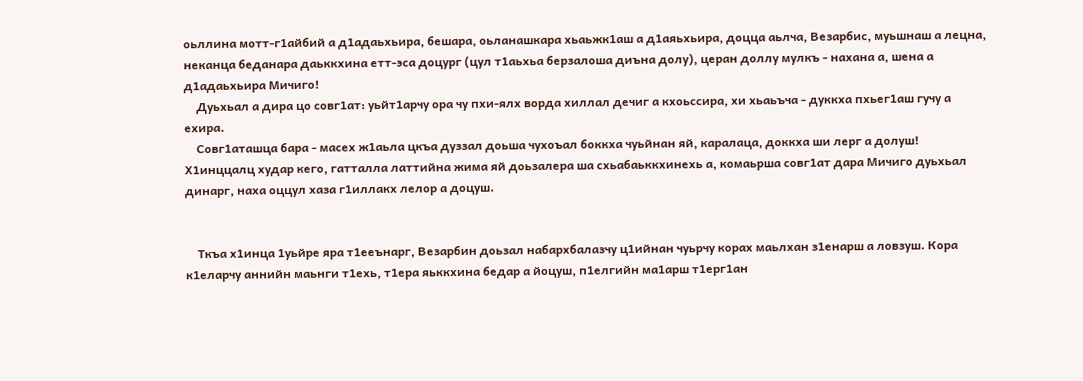оьллина мотт-г1айбий а д1адаьхьира, бешара, оьланашкара хьаьжк1аш а д1аяьхьира, доцца аьлча, Везарбис, муьшнаш а лецна, неканца беданара даьккхина етт-эса доцург (цул т1аьхьа берзалоша диъна долу), церан доллу мулкъ - нахана а, шена а д1адаьхьира Мичиго!
    Дуьхьал а дира цо совг1ат: уьйт1арчу ора чу пхи-ялх ворда хиллал дечиг а кхоьссира, хи хьаьъча - дуккха пхьег1аш гучу а ехира.
    Совг1аташца бара - масех ж1аьла цкъа дуззал доьша чухоъал боккха чуьйнан яй, каралаца, доккха ши лерг а долуш! Х1инццалц худар кего, гатталла латтийна жима яй доьзалера ша схьабаьккхинехь а, комаьрша совг1ат дара Мичиго дуьхьал динарг, наха оццул хаза г1иллакх лелор а доцуш.


    Ткъа х1инца 1уьйре яра т1ееънарг, Везарбин доьзал набархбалазчу ц1ийнан чуьрчу корах маьлхан з1енарш а ловзуш. Кора к1еларчу аннийн маьнги т1ехь, т1ера яьккхина бедар а йоцуш, п1елгийн ма1арш т1ерг1ан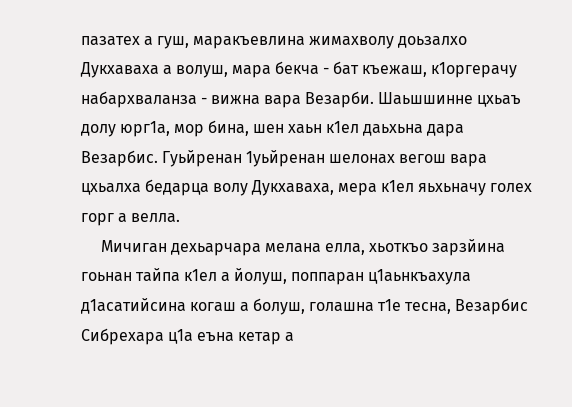пазатех а гуш, маракъевлина жимахволу доьзалхо Дукхаваха а волуш, мара бекча - бат къежаш, к1оргерачу набархваланза - вижна вара Везарби. Шаьшшинне цхьаъ долу юрг1а, мор бина, шен хаьн к1ел даьхьна дара Везарбис. Гуьйренан 1уьйренан шелонах вегош вара цхьалха бедарца волу Дукхаваха, мера к1ел яьхьначу голех горг а велла.
     Мичиган дехьарчара мелана елла, хьоткъо зарзйина гоьнан тайпа к1ел а йолуш, поппаран ц1аьнкъахула д1асатийсина когаш а болуш, голашна т1е тесна, Везарбис Сибрехара ц1а еъна кетар а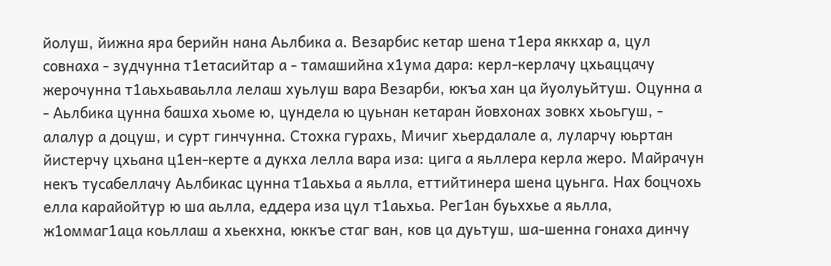йолуш, йижна яра берийн нана Аьлбика а. Везарбис кетар шена т1ера яккхар а, цул совнаха - зудчунна т1етасийтар а - тамашийна х1ума дара: керл-керлачу цхьаццачу жерочунна т1аьхьаваьлла лелаш хуьлуш вара Везарби, юкъа хан ца йуолуьйтуш. Оцунна а - Аьлбика цунна башха хьоме ю, цундела ю цуьнан кетаран йовхонах зовкх хьоьгуш, - алалур а доцуш, и сурт гинчунна. Стохка гурахь, Мичиг хьердалале а, луларчу юьртан йистерчу цхьана ц1ен-керте а дукха лелла вара иза: цига а яьллера керла жеро. Майрачун некъ тусабеллачу Аьлбикас цунна т1аьхьа а яьлла, еттийтинера шена цуьнга. Нах боцчохь елла карайойтур ю ша аьлла, еддера иза цул т1аьхьа. Рег1ан буьххье а яьлла, ж1оммаг1аца коьллаш а хьекхна, юккъе стаг ван, ков ца дуьтуш, ша-шенна гонаха динчу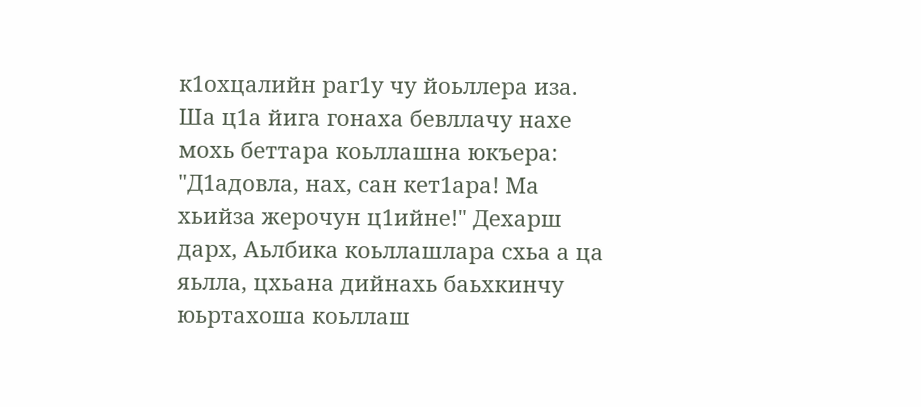к1охцалийн раг1у чу йоьллера иза. Ша ц1а йига гонаха бевллачу нахе мохь беттара коьллашна юкъера: "Д1адовла, нах, сан кет1ара! Ма хьийза жерочун ц1ийне!" Дехарш дарх, Аьлбика коьллашлара схьа а ца яьлла, цхьана дийнахь баьхкинчу юьртахоша коьллаш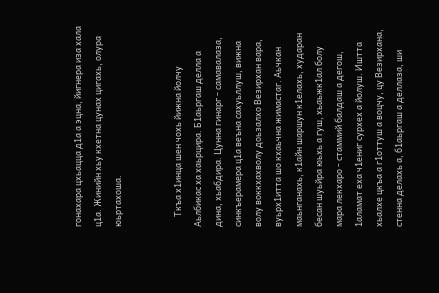гонахара цхьацца д1а а эцна, йигнера иза хала ц1а. Жинийн хьу кхетна цунах цигахь, олура юьртахоша.


     Ткъа х1инца шен чохь йижна йолчу Аьлбикас ха хаьрцира. Б1аьргаш делла а дина, хьабдира. Цунна гинарг - самавалаза, синкъерамера ц1а веъна сахуьллуш, вижна волу воккхахволу доьзалхо Везирхан вара, вуьрх1итта шо кхаьчна жимастаг. Аьчкан маьнганахь, к1айн шаршун к1елахь, хударан бесан шуьйра юьхь а гуш, хьаьжк1ал болу мара лекхаро - стаммий балдаш а дегош, 1аламат еха ч1ениг сурхех а йолуш. Иштта хьалхе цкъа а г1оттуш а воцчу, цу Везирхана, стенна делахь а, б1аьргаш а деллаза, ши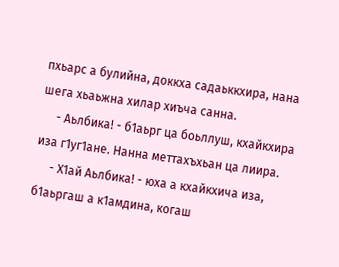пхьарс а булийна, доккха садаьккхира, нана шега хьаьжна хилар хиъча санна.
     - Аьлбика! - б1аьрг ца боьллуш, кхайкхира иза г1уг1ане. Нанна меттахъхьан ца лиира.
     - Х1ай Аьлбика! - юха а кхайкхича иза, б1аьргаш а к1амдина, когаш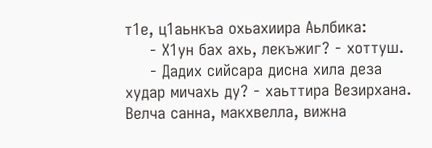т1е, ц1аьнкъа охьахиира Аьлбика:
     - Х1ун бах ахь, лекъжиг? - хоттуш.
     - Дадих сийсара дисна хила деза худар мичахь ду? - хаьттира Везирхана. Велча санна, макхвелла, вижна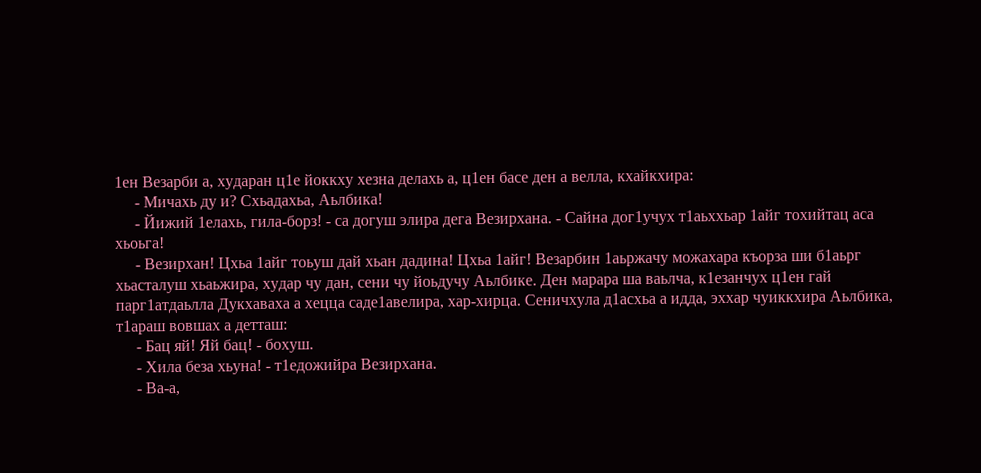1ен Везарби а, хударан ц1е йоккху хезна делахь а, ц1ен басе ден а велла, кхайкхира:
     - Мичахь ду и? Схьадахьа, Аьлбика!
     - Йижий 1елахь, гила-борз! - са догуш элира дега Везирхана. - Сайна дог1учух т1аьххьар 1айг тохийтац аса хьоьга!
     - Везирхан! Цхьа 1айг тоьуш дай хьан дадина! Цхьа 1айг! Везарбин 1аьржачу можахара къорза ши б1аьрг хьасталуш хьаьжира, худар чу дан, сени чу йоьдучу Аьлбике. Ден марара ша ваьлча, к1езанчух ц1ен гай парг1атдаьлла Дукхаваха а хецца саде1авелира, хар-хирца. Сеничхула д1асхьа а идда, эххар чуиккхира Аьлбика, т1араш вовшах а детташ:
     - Бац яй! Яй бац! - бохуш.
     - Хила беза хьуна! - т1едожийра Везирхана.
     - Ва-а,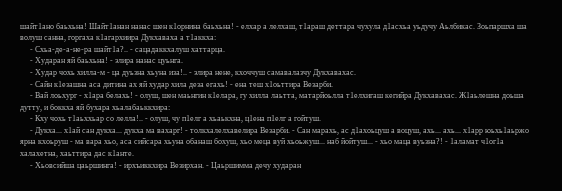шайт1ано баьхьна! Шайт1анан нанас шен к1орнина баьхьна! - елхар а лелхаш, т1араш деттара чухула д1асхьа уьдучу Аьлбикас. Зоьпаршха ша волуш санна, горгаха к1агархиира Дукхаваха а т1аккха:
     - Схьа-де-а-не-ра шайт1а?.. - сацадаккхалуш хаттарца.
     - Хударан яй баьхьна! - элира нанас цуьнга.
     - Худар чохь хилла-м - ца дуьзна хьуна иза!.. - элира нене, кхоччуш самавалазчу Дукхавахас.
     - Сайн к1езашна аса дитина ах яй худар хила деза егахь! - ена теш х1оьттира Везарби.
     - Вай лоьхург - х1ара белахь! - олуш, шен маьнгин к1елара, гу хилла лаьтта, матарйоьлла т1елхигаш кегийра Дукхавахас. Ж1аьлешна доьша дутту, и боккха яй бухара хьалабаьккхира:
     - Кху чохь т1аьххьар со лелла!.. - олуш, чу п1елг а хьаькхна, ц1ена п1елг а гойтуш.
     - Дукха... х1ай сан дукха... дукха ма вахарг! - толкхалелхавелира Везарби. - Сан марахь, ас д1ахоьцуш а воцуш, ахь... ахь... х1арр юьхь1аьржо ярна кхоьруш - ма вара хьо, аса сийсара хьуна обанаш бохуш, хьо меца вуй хьоьжуш... наб йойтуш... - хьо маца вуьзна?! - 1аламат ч1ог1а халахетна, хаьттира дас к1анте.
     - Хьовсийша цаьршинга! - ирхъиккхира Везирхан. - Цаьршимма дечу хударан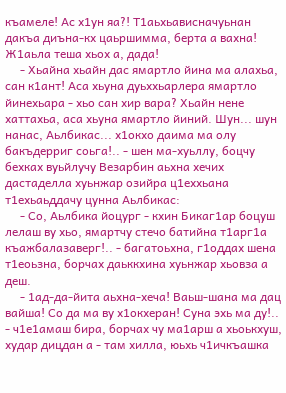къамеле! Ас х1ун яа?! Т1аьхьависначуьнан дакъа диъна-кх цаьршимма, берта а вахна! Ж1аьла теша хьох а, дада!
     - Хьайна хьайн дас ямартло йина ма алахьа, сан к1ант! Аса хьуна дуьххьарлера ямартло йинехьара - хьо сан хир вара? Хьайн нене хаттахьа, аса хьуна ямартло йиний. Шун... шун нанас, Аьлбикас... х1окхо даима ма олу бакъдерриг соьга!.. - шен ма-хуьллу, боцчу бехках вуьйлучу Везарбин аьхна хечих дастаделла хуьнжар озийра ц1еххьана т1ехьаьддачу цунна Аьлбикас:
     - Со, Аьлбика йоцург - кхин Бикаг1ар боцуш лелаш ву хьо, ямартчу стечо батийна т1арг1а къажбалазаверг!.. - багатоьхна, г1оддах шена т1еоьзна, борчах даьккхина хуьнжар хьовза а деш.
     - 1ад-да-йита аьхна-хеча! Ваьш-шана ма дац вайша! Со да ма ву х1окхеран! Суна эхь ма ду!.. - ч1е1амаш бира, борчах чу ма1арш а хьоькхуш, худар дицдан а - там хилла, юьхь ч1ичкъашка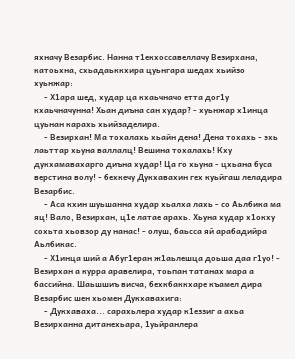яхначу Везарбис. Нанна т1екхоссавеллачу Везирхана, катоьхна, схьадаьккхира цуьнгара шедах хьийзо хуьнжар:
     - Х1ара шед, худар ца кхаьчначо етта дог1у кхаьчначунна! Хьан диъна сан худар? - хуьнжар х1инца цуьнан карахь хьийзаделира.
     - Везирхан! Ма тохалахь хьайн дена! Дена тохахь - эхь лаьттар хьуна валлалц! Вешина тохалахь! Кху дукхамавахарго диъна худар! Ца го хьуна - цхьана буса верстина волу! - бехкечу Дукхавахин гех куьйгаш леладира Везарбис.
     - Аса кхин шуьшанна худар хьалха лахь - со Аьлбика ма яц! Вало, Везирхан, ц1е латае арахь. Хьуна худар х1окху сохьта хьовзор ду нанас! - олуш, баьсса яй арабадийра Аьлбикас.
     - Х1инца ший а Абуг1еран ж1аьлешца доьша даа г1уо! - Везирхан а курра аравелира, тоьпан татанах мара а бассийна. Шаьшшиъ висча, бехкбаккхаре къамел дира Везарбис шен хьомен Дукхавахига:
     - Дукхаваха... сарахьлера худар к1еззиг а ахьа Везирханна дитанехьара, 1уьйранлера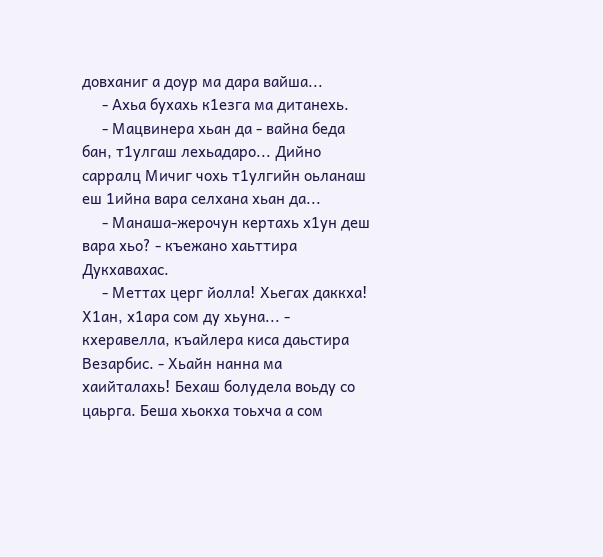довханиг а доур ма дара вайша...
     - Ахьа бухахь к1езга ма дитанехь.
     - Мацвинера хьан да - вайна беда бан, т1улгаш лехьадаро... Дийно сарралц Мичиг чохь т1улгийн оьланаш еш 1ийна вара селхана хьан да...
     - Манаша-жерочун кертахь х1ун деш вара хьо? - къежано хаьттира Дукхавахас.
     - Меттах церг йолла! Хьегах даккха! Х1ан, х1ара сом ду хьуна... - кхеравелла, къайлера киса даьстира Везарбис. - Хьайн нанна ма хаийталахь! Бехаш болудела воьду со цаьрга. Беша хьокха тоьхча а сом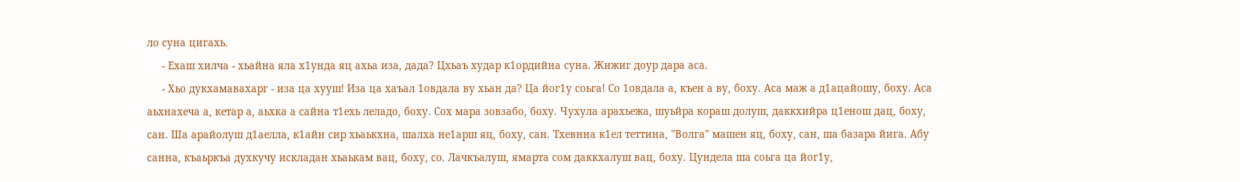ло суна цигахь.
     - Ехаш хилча - хьайна яла х1унда яц ахьа иза, дада? Цхьаъ худар к1ордийна суна. Жижиг доур дара аса.
     - Хьо дукхамавахарг - иза ца хууш! Иза ца хаъал 1овдала ву хьан да? Ца йог1у соьга! Со 1овдала а, къен а ву, боху. Аса маж а д1ацайошу, боху. Аса аьхнахеча а, кетар а, аьхка а сайна т1ехь леладо, боху. Сох мара зовзабо, боху. Чухула арахьежа, шуьйра кораш долуш, даккхийра ц1енош дац, боху, сан. Ша арайолуш д1аелла, к1айн сир хьаькхна, шалха не1арш яц, боху, сан. Тхевнна к1ел теттина, "Волга" машен яц, боху, сан, ша базара йига. Абу санна, къаьркъа духкучу искладан хьаькам вац, боху, со. Лачкъалуш, ямарта сом даккхалуш вац, боху. Цундела ша соьга ца йог1у,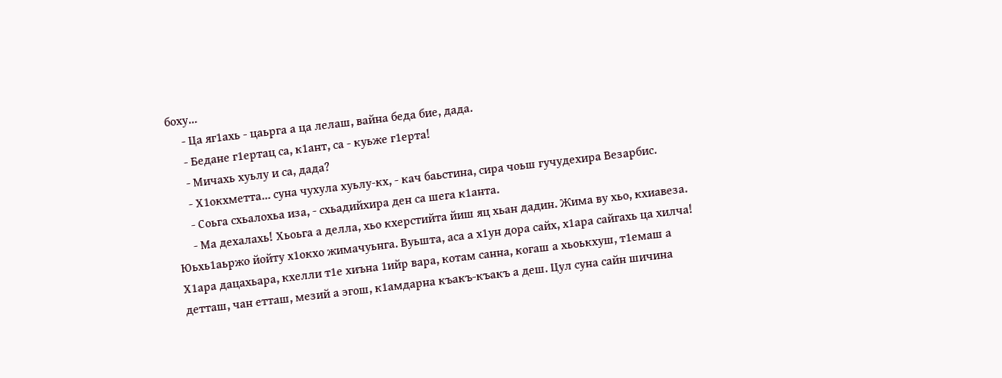боху...
     - Ца яг1ахь - цаьрга а ца лелаш, вайна беда бие, дада.
     - Бедане г1ертац са, к1ант, са - куьже г1ерта!
     - Мичахь хуьлу и са, дада?
     - Х1окхметта... суна чухула хуьлу-кх, - кач баьстина, сира чоьш гучудехира Везарбис.
     - Соьга схьалохьа иза, - схьадийхира ден са шега к1анта.
     - Ма дехалахь! Хьоьга а делла, хьо кхерстийта йиш яц хьан дадин. Жима ву хьо, кхиавеза. Юьхь1аьржо йойту х1окхо жимачуьнга. Вуьшта, аса а х1ун дора сайх, х1ара сайгахь ца хилча! Х1ара дацахьара, кхелли т1е хиъна 1ийр вара, котам санна, когаш а хьоькхуш, т1емаш а детташ, чан етташ, мезий а эгош, к1амдарна къакъ-къакъ а деш. Цул суна сайн шичина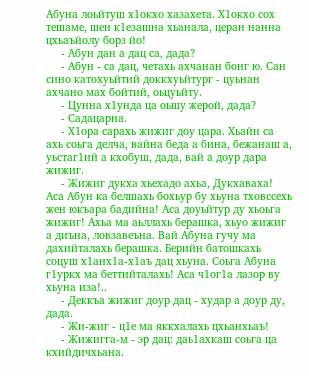Абуна лоьйтуш х1окхо хазахета. Х1окхо сох тешаме, шен к1езашна хьанала, церан нанна цхьаъйолу борз йо!
     - Абун дан а дац са, дада?
     - Абун - са дац, четахь ахчанан бонг ю. Сан сино катохуьйтий доккхуьйтург - цуьнан ахчано мах бойтий, оьцуьйту.
     - Цунна х1унда ца оьшу жерой, дада?
     - Садацарна.
     - Х1ора сарахь жижиг доу цара. Хьайн са ахь соьга делча, вайна беда а бина, бежанаш а, уьстаг1ий а кхобуш, дада, вай а доур дара жижиг.
     - Жижиг дукха хьехадо ахьа, Дукхаваха! Аса Абун ка белшахь бохьур бу хьуна тховссехь жен юкъара бадийна! Аса доуьйтур ду хьоьга жижиг! Ахьа ма аьллахь берашка, хьуо жижиг а диъна, ловзавеъна. Вай Абуна гучу ма дахийталахь берашка. Берийн батошкахь соцуш х1анх1а-х1аъ дац хьуна. Соьга Абуна г1уркх ма беттийталахь! Аса ч1ог1а лазор ву хьуна иза!..
     - Деккъа жижиг доур дац - худар а доур ду, дада.
     - Жи-жиг - ц1е ма яккхалахь цхьанхьаъ!
     - Жижигга-м - эр дац: даь1ахкаш соьга ца кхийдичхьана.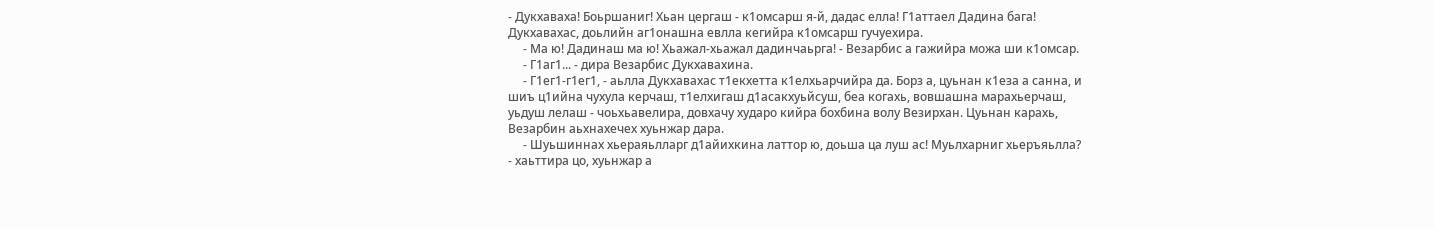- Дукхаваха! Боьршаниг! Хьан цергаш - к1омсарш я-й, дадас елла! Г1аттаел Дадина бага! Дукхавахас, доьлийн аг1онашна евлла кегийра к1омсарш гучуехира.
     - Ма ю! Дадинаш ма ю! Хьажал-хьажал дадинчаьрга! - Везарбис а гажийра можа ши к1омсар.
     - Г1аг1... - дира Везарбис Дукхавахина.
     - Г1ег1-г1ег1, - аьлла Дукхавахас т1екхетта к1елхьарчийра да. Борз а, цуьнан к1еза а санна, и шиъ ц1ийна чухула керчаш, т1елхигаш д1асакхуьйсуш, беа когахь, вовшашна марахьерчаш, уьдуш лелаш - чоьхьавелира, довхачу хударо кийра бохбина волу Везирхан. Цуьнан карахь, Везарбин аьхнахечех хуьнжар дара.
     - Шуьшиннах хьераяьлларг д1айихкина латтор ю, доьша ца луш ас! Муьлхарниг хьеръяьлла? - хаьттира цо, хуьнжар а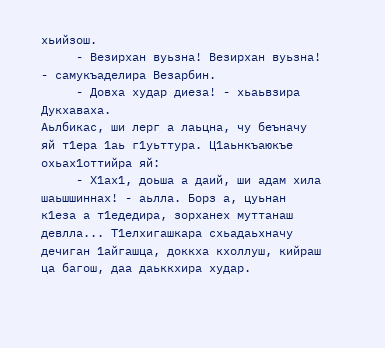хьийзош.
     - Везирхан вуьзна! Везирхан вуьзна! - самукъаделира Везарбин.
     - Довха худар диеза! - хьаьвзира Дукхаваха.
Аьлбикас, ши лерг а лаьцна, чу беъначу яй т1ера 1аь г1уьттура. Ц1аьнкъаюкъе охьах1оттийра яй:
     - Х1ах1, доьша а даий, ши адам хила шаьшшиннах! - аьлла. Борз а, цуьнан к1еза а т1едедира, зорханех муттанаш девлла... Т1елхигашкара схьадаьхначу дечиган 1айгашца, доккха кхоллуш, кийраш ца багош, даа даьккхира худар.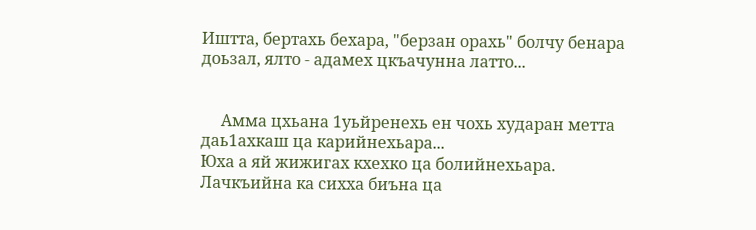Иштта, бертахь бехара, "берзан орахь" болчу бенара доьзал, ялто - адамех цкъачунна латто...


     Амма цхьана 1уьйренехь ен чохь хударан метта даь1ахкаш ца карийнехьара...
Юха а яй жижигах кхехко ца болийнехьара. Лачкъийна ка сихха биъна ца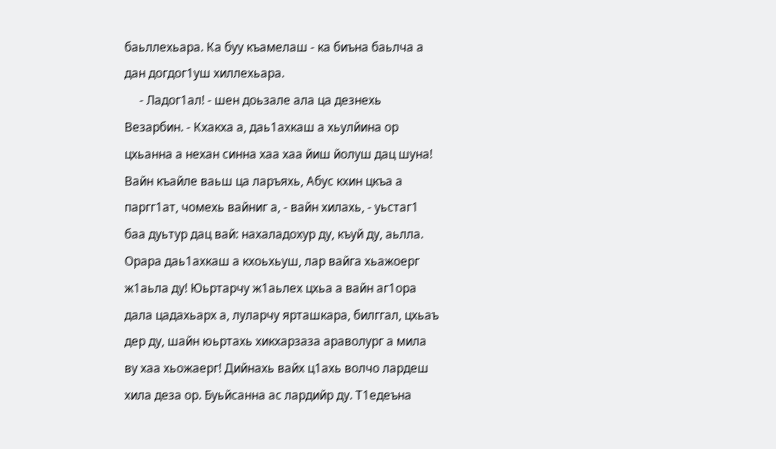баьллехьара. Ка буу къамелаш - ка биъна баьлча а дан догдог1уш хиллехьара.
     - Ладог1ал! - шен доьзале ала ца дезнехь Везарбин. - Кхакха а, даь1ахкаш а хьулйина ор цхьанна а нехан синна хаа хаа йиш йолуш дац шуна! Вайн къайле ваьш ца ларъяхь, Абус кхин цкъа а паргг1ат, чомехь вайниг а, - вайн хилахь, - уьстаг1 баа дуьтур дац вай: нахаладохур ду, къуй ду, аьлла. Орара даь1ахкаш а кхоьхьуш, лар вайга хьажоерг ж1аьла ду! Юьртарчу ж1аьлех цхьа а вайн аг1ора дала цадахьарх а, луларчу ярташкара, билггал, цхьаъ дер ду, шайн юьртахь хикхарзаза араволург а мила ву хаа хьожаерг! Дийнахь вайх ц1ахь волчо лардеш хила деза ор. Буьйсанна ас лардийр ду. Т1едеъна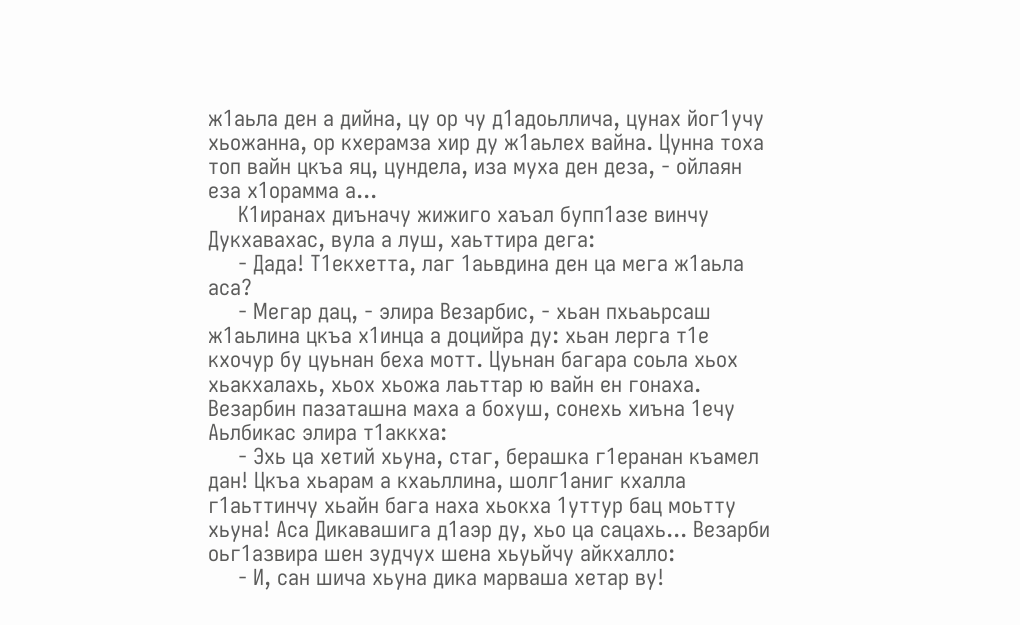ж1аьла ден а дийна, цу ор чу д1адоьллича, цунах йог1учу хьожанна, ор кхерамза хир ду ж1аьлех вайна. Цунна тоха топ вайн цкъа яц, цундела, иза муха ден деза, - ойлаян еза х1орамма а...
     К1иранах диъначу жижиго хаъал бупп1азе винчу Дукхавахас, вула а луш, хаьттира дега:
     - Дада! Т1екхетта, лаг 1аьвдина ден ца мега ж1аьла аса?
     - Мегар дац, - элира Везарбис, - хьан пхьаьрсаш ж1аьлина цкъа х1инца а доцийра ду: хьан лерга т1е кхочур бу цуьнан беха мотт. Цуьнан багара соьла хьох хьакхалахь, хьох хьожа лаьттар ю вайн ен гонаха.
Везарбин пазаташна маха а бохуш, сонехь хиъна 1ечу Аьлбикас элира т1аккха:
     - Эхь ца хетий хьуна, стаг, берашка г1еранан къамел дан! Цкъа хьарам а кхаьллина, шолг1аниг кхалла г1аьттинчу хьайн бага наха хьокха 1уттур бац моьтту хьуна! Аса Дикавашига д1аэр ду, хьо ца сацахь... Везарби оьг1азвира шен зудчух шена хьуьйчу айкхалло:
     - И, сан шича хьуна дика марваша хетар ву!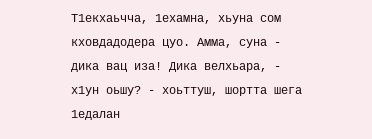Т1екхаьчча, 1ехамна, хьуна сом кховдадодера цуо. Амма, суна - дика вац иза! Дика велхьара, - х1ун оьшу? - хоьттуш, шортта шега 1едалан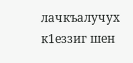лачкъалучух к1еззиг шен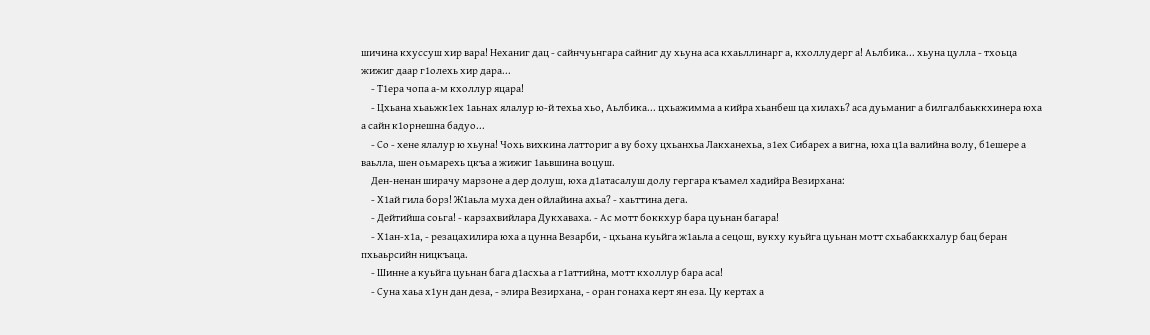шичина кхуссуш хир вара! Неханиг дац - сайнчуьнгара сайниг ду хьуна аса кхаьллинарг а, кхоллудерг а! Аьлбика... хьуна цулла - тхоьца жижиг даар г1олехь хир дара...
     - Т1ера чопа а-м кхоллур яцара!
     - Цхьана хьаьжк1ех 1аьнах ялалур ю-й техьа хьо, Аьлбика... цхьажимма а кийра хьанбеш ца хилахь? аса дуьманиг а билгалбаьккхинера юха а сайн к1орнешна бадуо...
     - Со - хене ялалур ю хьуна! Чохь вихкина латториг а ву боху цхьанхьа Лакханехьа, з1ех Сибарех а вигна, юха ц1а валийна волу, б1ешере а ваьлла, шен оьмарехь цкъа а жижиг 1аьвшина воцуш.
     Ден-ненан ширачу марзоне а дер долуш, юха д1атасалуш долу гергара къамел хадийра Везирхана:
     - Х1ай гила борз! Ж1аьла муха ден ойлайина ахьа? - хаьттина дега.
     - Дейтийша соьга! - карзахвийлара Дукхаваха. - Ас мотт боккхур бара цуьнан багара!
     - Х1ан-х1а, - резацахилира юха а цунна Везарби, - цхьана куьйга ж1аьла а сецош, вукху куьйга цуьнан мотт схьабаккхалур бац беран пхьаьрсийн ницкъаца.
     - Шинне а куьйга цуьнан бага д1асхьа а г1аттийна, мотт кхоллур бара аса!
     - Суна хаьа х1ун дан деза, - элира Везирхана, - оран гонаха керт ян еза. Цу кертах а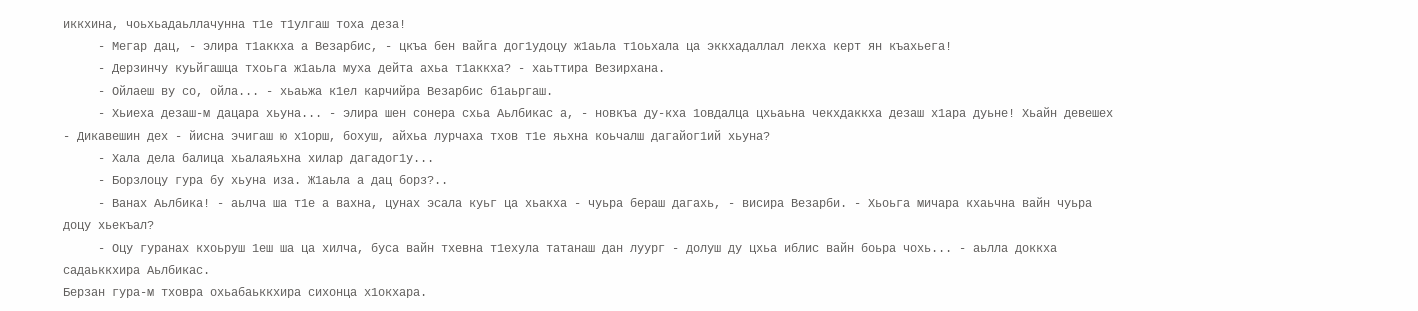иккхина, чоьхьадаьллачунна т1е т1улгаш тоха деза!
     - Мегар дац, - элира т1аккха а Везарбис, - цкъа бен вайга дог1удоцу ж1аьла т1оьхала ца эккхадаллал лекха керт ян къахьега!
     - Дерзинчу куьйгашца тхоьга ж1аьла муха дейта ахьа т1аккха? - хаьттира Везирхана.
     - Ойлаеш ву со, ойла... - хьаьжа к1ел карчийра Везарбис б1аьргаш.
     - Хьиеха дезаш-м дацара хьуна... - элира шен сонера схьа Аьлбикас а, - новкъа ду-кха 1овдалца цхьаьна чекхдаккха дезаш х1ара дуьне! Хьайн девешех - Дикавешин дех - йисна эчигаш ю х1орш, бохуш, айхьа лурчаха тхов т1е яьхна коьчалш дагайог1ий хьуна?
     - Хала дела балица хьалаяьхна хилар дагадог1у...
     - Борзлоцу гура бу хьуна иза. Ж1аьла а дац борз?..
     - Ванах Аьлбика! - аьлча ша т1е а вахна, цунах эсала куьг ца хьакха - чуьра бераш дагахь, - висира Везарби. - Хьоьга мичара кхаьчна вайн чуьра доцу хьекъал?
     - Оцу гуранах кхоьруш 1еш ша ца хилча, буса вайн тхевна т1ехула татанаш дан луург - долуш ду цхьа иблис вайн боьра чохь... - аьлла доккха садаьккхира Аьлбикас.
Берзан гура-м тховра охьабаьккхира сихонца х1окхара.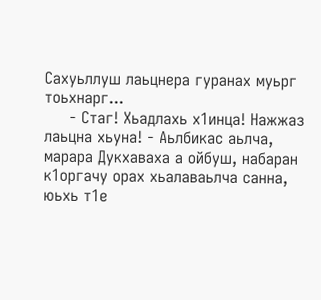Сахуьллуш лаьцнера гуранах муьрг тоьхнарг...
     - Стаг! Хьадлахь х1инца! Нажжаз лаьцна хьуна! - Аьлбикас аьлча, марара Дукхаваха а ойбуш, набаран к1оргачу орах хьалаваьлча санна, юьхь т1е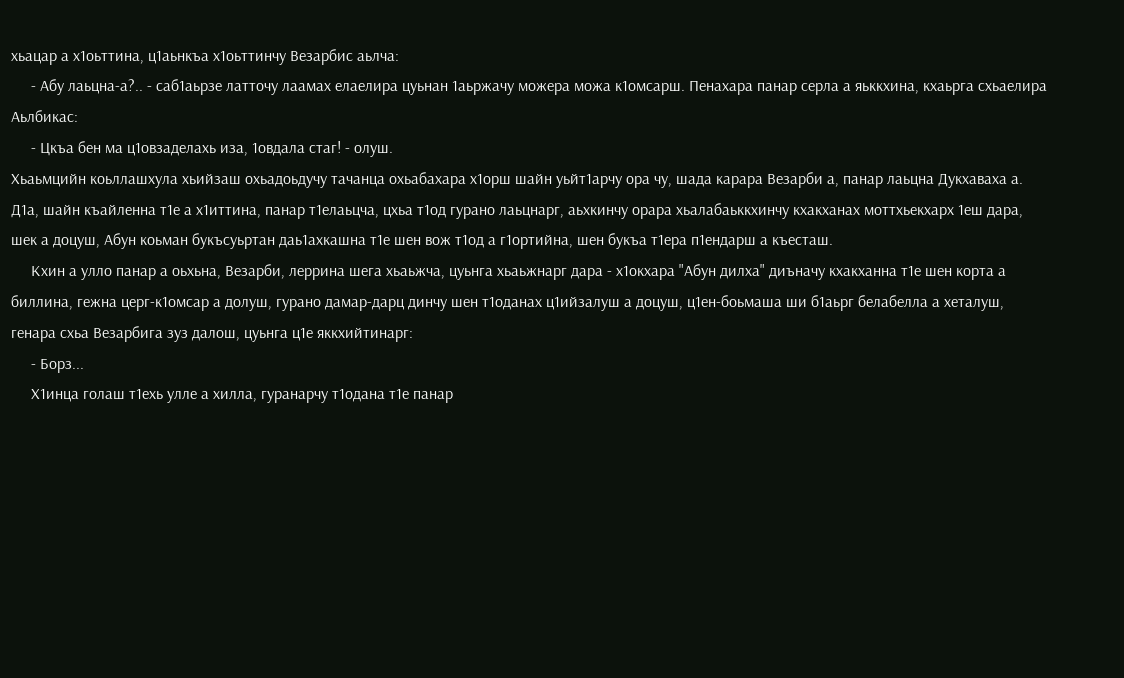хьацар а х1оьттина, ц1аьнкъа х1оьттинчу Везарбис аьлча:
     - Абу лаьцна-а?.. - саб1аьрзе латточу лаамах елаелира цуьнан 1аьржачу можера можа к1омсарш. Пенахара панар серла а яьккхина, кхаьрга схьаелира Аьлбикас:
     - Цкъа бен ма ц1овзаделахь иза, 1овдала стаг! - олуш.
Хьаьмцийн коьллашхула хьийзаш охьадоьдучу тачанца охьабахара х1орш шайн уьйт1арчу ора чу, шада карара Везарби а, панар лаьцна Дукхаваха а. Д1а, шайн къайленна т1е а х1иттина, панар т1елаьцча, цхьа т1од гурано лаьцнарг, аьхкинчу орара хьалабаьккхинчу кхакханах моттхьекхарх 1еш дара, шек а доцуш, Абун коьман букъсуьртан даь1ахкашна т1е шен вож т1од а г1ортийна, шен букъа т1ера п1ендарш а къесташ.
     Кхин а улло панар а оьхьна, Везарби, леррина шега хьаьжча, цуьнга хьаьжнарг дара - х1окхара "Абун дилха" диъначу кхакханна т1е шен корта а биллина, гежна церг-к1омсар а долуш, гурано дамар-дарц динчу шен т1оданах ц1ийзалуш а доцуш, ц1ен-боьмаша ши б1аьрг белабелла а хеталуш, генара схьа Везарбига зуз далош, цуьнга ц1е яккхийтинарг:
     - Борз...
     Х1инца голаш т1ехь улле а хилла, гуранарчу т1одана т1е панар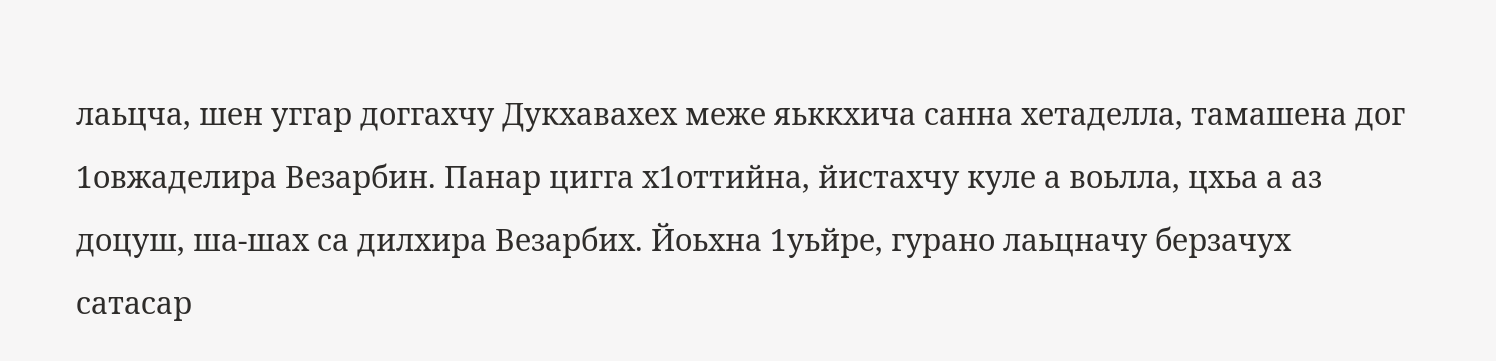лаьцча, шен уггар доггахчу Дукхавахех меже яьккхича санна хетаделла, тамашена дог 1овжаделира Везарбин. Панар цигга х1оттийна, йистахчу куле а воьлла, цхьа а аз доцуш, ша-шах са дилхира Везарбих. Йоьхна 1уьйре, гурано лаьцначу берзачух сатасар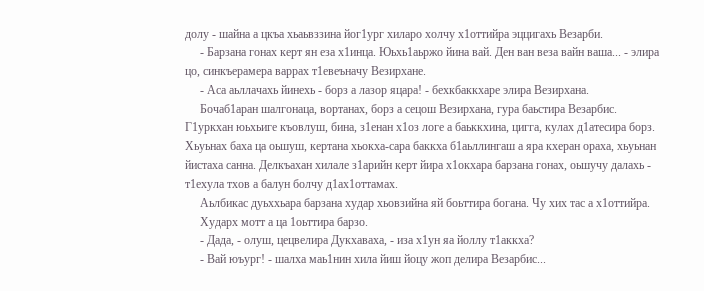долу - шайна а цкъа хьаьвззина йог1ург хиларо холчу х1оттийра эццигахь Везарби.
     - Барзана гонах керт ян еза х1инца. Юьхь1аьржо йина вай. Ден ван веза вайн ваша... - элира цо, синкъерамера варрах т1евеъначу Везирхане.
     - Аса аьллачахь йинехь - борз а лазор яцара! - бехкбаккхаре элира Везирхана.
     Бочаб1аран шалгонаца, вортанах, борз а сецош Везирхана, гура баьстира Везарбис. Г1уркхан юьхьиге къовлуш, бина, з1енан х1оз логе а баьккхина, цигга, кулах д1атесира борз. Хьуьнах баха ца оьшуш, кертана хьокха-сара баккха б1аьллингаш а яра кхеран ораха, хьуьнан йистаха санна. Делкъахан хилале з1арийн керт йира х1окхара барзана гонах, оьшучу далахь - т1ехула тхов а балун болчу д1ах1оттамах.
     Аьлбикас дуьххьара барзана худар хьовзийна яй боьттира богана. Чу хих тас а х1оттийра.
     Хударх мотт а ца 1оьттира барзо.
     - Дада, - олуш, цецвелира Дукхаваха, - иза х1ун яа йоллу т1аккха?
     - Вай юъург! - шалха маь1нин хила йиш йоцу жоп делира Везарбис...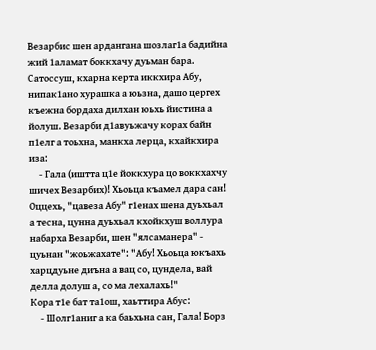Везарбис шен ардангана шозлаг1а бадийна жий 1аламат боккхачу дуьман бара.
Сатоссуш, кхарна керта иккхира Абу, нипак1ано хурашка а юьзна, дашо цергех къежна бордаха дилхан юьхь йистина а йолуш. Везарби д1авуьжачу корах байн п1елг а тоьхна, манкха лерца, кхайкхира иза:
     - Гала (иштта ц1е йоккхура цо воккхахчу шичех Везарбих)! Хьоьца къамел дара сан!
Оццехь, "цавеза Абу" г1енах шена дуьхьал а тесна, цунна дуьхьал кхойкхуш воллура набарха Везарби, шен "ялсаманера" - цуьнан "жоьжахате": "Абу! Хьоьца юкъахь харцдуьне диъна а вац со, цундела, вай делла долуш а, со ма лехалахь!"
Кора т1е бат та1ош, хаьттира Абус:
     - Шолг1аниг а ка баьхьна сан, Гала! Борз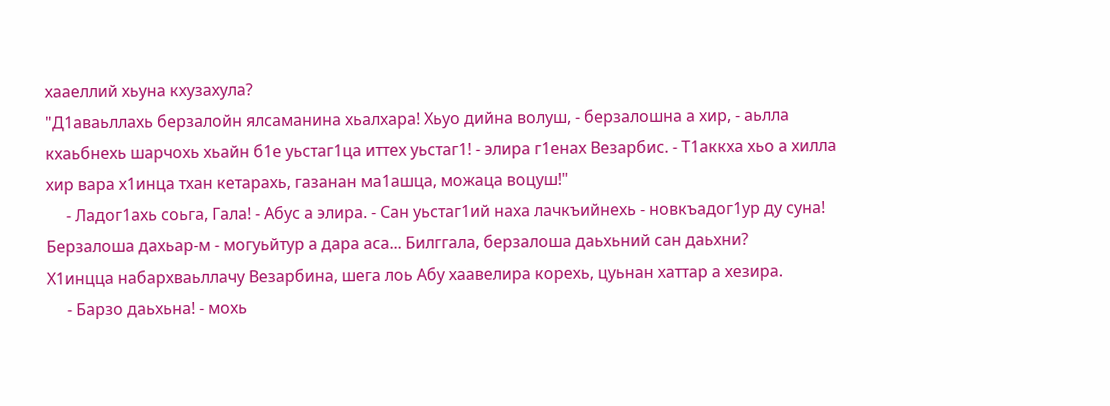хааеллий хьуна кхузахула?
"Д1аваьллахь берзалойн ялсаманина хьалхара! Хьуо дийна волуш, - берзалошна а хир, - аьлла кхаьбнехь шарчохь хьайн б1е уьстаг1ца иттех уьстаг1! - элира г1енах Везарбис. - Т1аккха хьо а хилла хир вара х1инца тхан кетарахь, газанан ма1ашца, можаца воцуш!"
     - Ладог1ахь соьга, Гала! - Абус а элира. - Сан уьстаг1ий наха лачкъийнехь - новкъадог1ур ду суна! Берзалоша дахьар-м - могуьйтур а дара аса... Билггала, берзалоша даьхьний сан даьхни?
Х1инцца набархваьллачу Везарбина, шега лоь Абу хаавелира корехь, цуьнан хаттар а хезира.
     - Барзо даьхьна! - мохь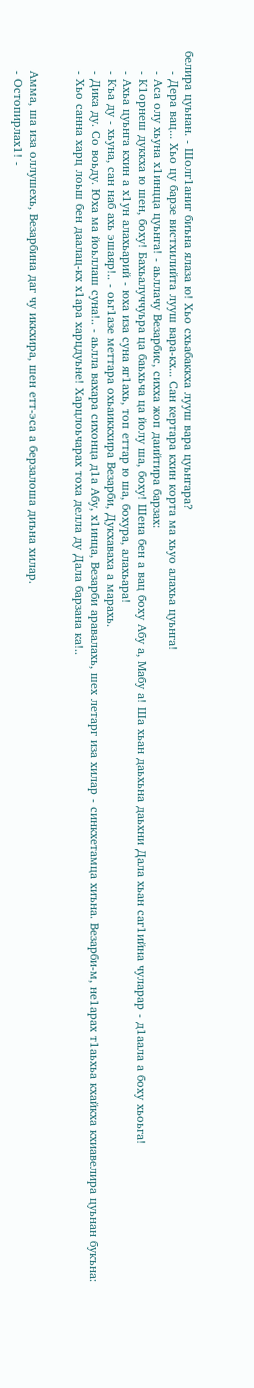белира цуьнан. - Шолг1аниг биъна ялаза ю! Хьо схьабаккха лууш вара цуьнгара?
     - Дера вац... Хьо цу барзе вистхилийта лууш вара-кх... Сан кертара кхин корта ма хьуо алахьа цуьнга!
     - Аса олу хьуна х1инцца цуьнга! - аьллачу Везарбис, сихха жоп даийтира барзах:
     - К1орнеш дуккха ю шен, боху! Бахьалуччуьра ца баьхьча ца йолу ша, боху! Шена бен а вац боху Абу а, Мабу а! Ша хьан даьхьна даьхни Дала хьан саг1ийна чуларар - д1аала а боху хьоьга!
     - Ахьа цуьнга кхин а х1ун алахьарий - юха иза суна яг1ахь, топ еттар ю ша, бохура, алахьара!
     - Къа ду - хьуна, сан наб ахь эшаяр!.. - оьг1азе меттара охьаиккхира Везарби, Дукхаваха а марахь.
     - Дика ду. Со воьду. Юха ма йоьллаш суна!.. - аьлла вахара сихонца д1а Абу, х1инца, Везарби аравалахь, шех летарг иза хилар - синкхетамца хиъна. Везарби-м, не1арах т1аьхьа кхайкха кхиавелира цуьнан букъна:
     - Хьо санна харц лоьш бен даалац-кх х1ара харцдуьне! Харцлоьчарах тоха делла ду Дала барзана ка!..


     Амма, ша иза оллушехь, Везарбина даг чу иккхира, шен етт-эса а берзалоша диъна хилар.
     - Остопирлах1! -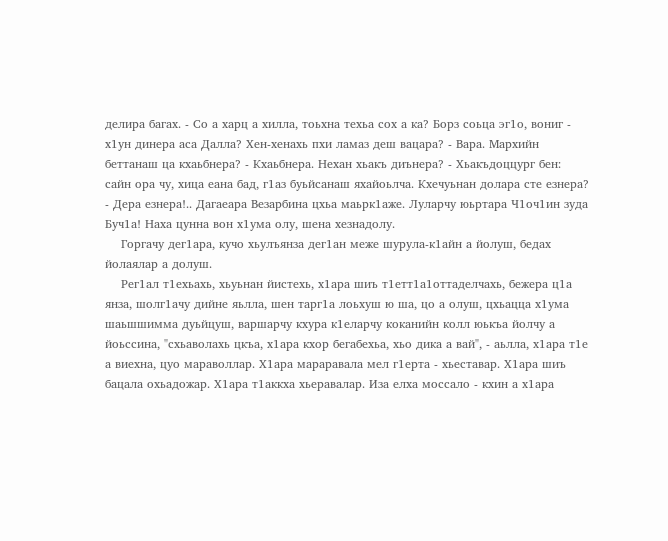делира багах. - Со а харц а хилла, тоьхна техьа сох а ка? Борз соьца эг1о, вониг - х1ун динера аса Далла? Хен-хенахь пхи ламаз деш вацара? - Вара. Мархийн беттанаш ца кхаьбнера? - Кхаьбнера. Нехан хьакъ диънера? - Хьакъдоццург бен: сайн ора чу, хица еана бад, г1аз буьйсанаш яхайоьлча. Кхечуьнан долара сте езнера? - Дера езнера!.. Дагаеара Везарбина цхьа маьрк1аже. Луларчу юьртара Ч1оч1ин зуда Буч1а! Наха цунна вон х1ума олу, шена хезнадолу.
    Горгачу дег1ара, кучо хьулъянза дег1ан меже шурула-к1айн а йолуш, бедах йолаялар а долуш.
    Рег1ал т1ехьахь, хьуьнан йистехь, х1ара шиъ т1етт1а1оттаделчахь, бежера ц1а янза, шолг1ачу дийне яьлла, шен тарг1а лоьхуш ю ша, цо а олуш, цхьацца х1ума шаьшшимма дуьйцуш, варшарчу кхура к1еларчу коканийн колл юькъа йолчу а йоьссина, "схьаволахь цкъа, х1ара кхор бегабехьа, хьо дика а вай", - аьлла, х1ара т1е а виехна, цуо мараволлар. Х1ара мараравала мел г1ерта - хьеставар. Х1ара шиъ бацала охьадожар. Х1ара т1аккха хьеравалар. Иза елха моссало - кхин а х1ара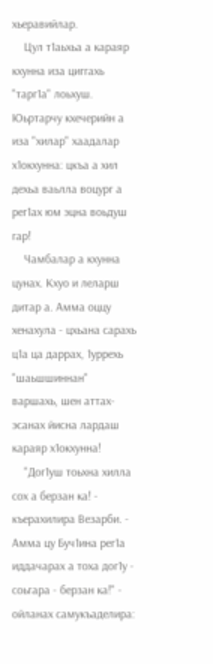хьеравийлар.
    Цул т1аьхьа а караяр кхунна иза циггахь "тарг1а" лоьхуш.
Юьртарчу кхечерийн а иза "хилар" хаадалар х1окхунна: цкъа а хил дехьа ваьлла воцург а рег1ах юм эцна воьдуш гар!
    Чамбалар а кхунна цунах. Кхуо и леларш дитар а. Амма оццу хенахула - цхьана сарахь ц1а ца даррах, 1уррехь "шаьшшиннан" варшахь, шен аттах-эсанах йисна лардаш караяр х1окхунна!
    "Дог1уш тоьхна хилла сох а берзан ка! - къерахилира Везарби. - Амма цу Буч1ина рег1а иддачарах а тоха дог1у - соьгара - берзан ка!" - ойланах самукъаделира: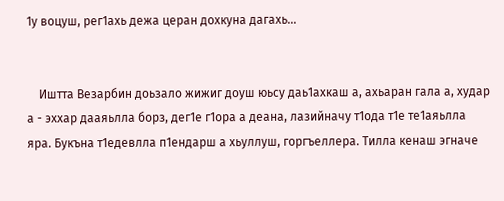1у воцуш, рег1ахь дежа церан дохкуна дагахь...


    Иштта Везарбин доьзало жижиг доуш юьсу даь1ахкаш а, ахьаран гала а, худар а - эххар дааяьлла борз, дег1е г1ора а деана, лазийначу т1ода т1е те1аяьлла яра. Букъна т1едевлла п1ендарш а хьуллуш, горгъеллера. Тилла кенаш эгначе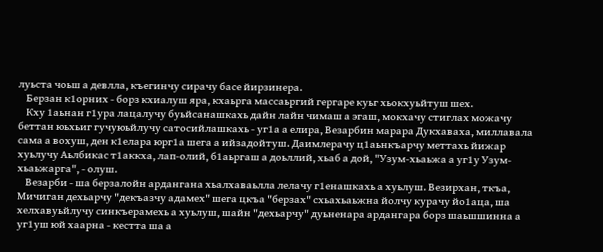луьста чоьш а девлла, къегинчу сирачу басе йирзинера.
    Берзан к1орних - борз кхиалуш яра, кхаьрга массаьргий гергаре куьг хьокхуьйтуш шех.
    Кху 1аьнан г1ура лацалучу буьйсанашкахь дайн лайн чимаш а эгаш, мокхачу стиглах можачу беттан юьхьиг гучуюьйлучу сатосийлашкахь - уг1а а елира, Везарбин марара Дукхаваха, миллавала сама а вохуш, ден к1елара юрг1а шега а ийзадойтуш. Даимлерачу ц1аьнкъарчу меттахь йижар хуьлучу Аьлбикас т1аккха, лап-олий, б1аьргаш а доьллий, хьаб а дой, "Узум-хьаьжа а уг1у Узум-хьаьжарга", - олуш.
    Везарби - ша берзалойн ардангана хьалхаваьлла лелачу г1енашкахь а хуьлуш. Везирхан, ткъа, Мичиган дехьарчу "декъазчу адамех" шега цкъа "берзах" схьахьаьжна йолчу курачу йо1аца, ша хелхавуьйлучу синкъерамехь а хуьлуш, шайн "дехьарчу" дуьненара ардангара борз шаьшшинна а уг1уш юй хаарна - кестта ша а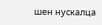шен нускалца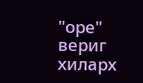"оре" вериг хиларх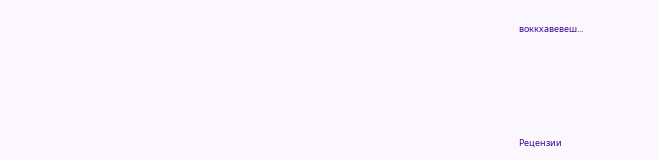воккхавевеш...






Рецензии